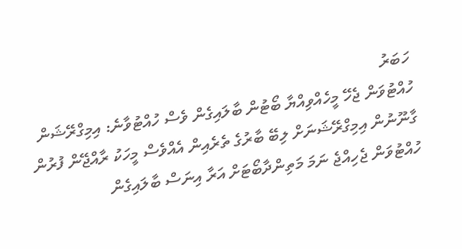ހަބަރު
ހުއްޓުވަން ޖެހޭ މީހެއްވިއްޔާ ބޯޓުން ބާލައިގެން ވެސް ހުއްޓުވާނެ: އިމިގްރޭޝަން
ގާނޫނުން އިމިގްރޭޝަނަށް ލިބޭ ބާރުގެ ތެރެއިން އެއްވެސް މީހަކު ރާއްޖޭން ފުރުން ހުއްޓުވަން ޖެހިއްޖެ ނަމަ މަތިންދާބޯޓަށް އަރާ އިނަސް ބާލައިގެން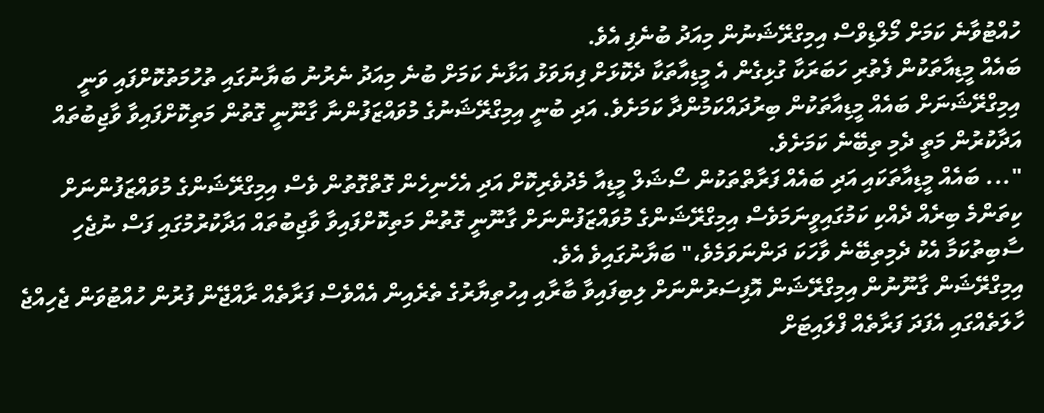ހުއްޓުވާނެ ކަމަށް މޯލްޑިވްސް އިމިގްރޭޝަނުން މިއަދު ބުނެފި އެވެ.
ބައެއް މީޑިއާތަކުން ފެތުރި ހަބަރަކާ ގުޅިގެން އެ މީޑިއާތަކާ ދެކޮޅަށް ފިޔަވަޅު އަޅާނެ ކަމަށް ބުނެ މިއަދު ނެރުނު ބަޔާނުގައި ތުހުމަތުކޮށްފައި ވަނީ އިމިގްރޭޝަނަށް ބައެއް މީޑިއާތަކުން ބިރުދައްކަމުންދާ ކަމަށެވެ. އަދި ބުނީ އިމިގްރޭޝަނުގެ މުވައްޒަފުންނާ ގާނޫނީ ގޮތުން މަތިކޮށްފައިވާ ވާޖިބުތައް އަދާކުރުން މަތީ ދެމި ތިބޭނެ ކަމަށެވެ.
"... ބައެއް މީޑިއާތަކައި އަދި ބައެއް ފަރާތްތަކުން ސޯޝަލް މީޑިއާ މެދުވެރިކޮށް އަދި އެހެނިހެން ގޮތްގޮތުން ވެސް އިމިގްރޭޝަންގެ މުވައްޒަފުންނަށް ކިތަންމެ ބިރެއް ދެއްކި ކަމުގައިވީނަމަވެސް އިމިގްރޭޝަންގެ މުވައްޒަފުންނަށް ގާނޫނީ ގޮތުން މަތިކޮށްފައިވާ ވާޖިބުތައް އަދާކުރުމުގައި ފަސް ނުޖެހި ސާބިތުކަމާ އެކު ދެމިތިބޭނެ ވާހަކަ ދަންނަވަމެވެ،" ބަޔާނުގައިވެ އެވެ.
އިމިގްރޭޝަން ގާނޫނުން އިމިގްރޭޝަން އޮފިސަރުންނަށް ލިބިފައިވާ ބާރާއި އިހުތިޔާރުގެ ތެރެއިން އެއްވެސް ފަރާތެއް ރާއްޖޭން ފުރުން ހުއްޓުވަން ޖެހިއްޖެ ހާލަތެއްގައި އެފަދަ ފަރާތެއް ފްލައިޓަށް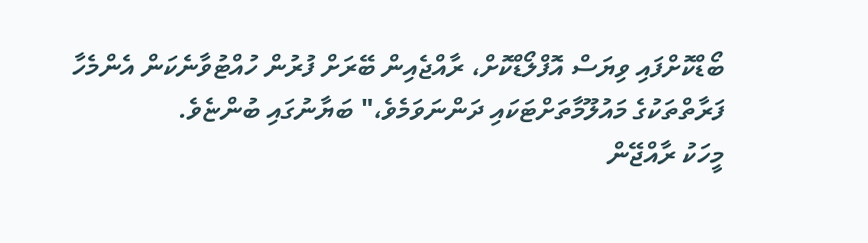ބޯޑްކޮށްފައި ވިޔަސް އޮފްލޯޑްކޮށް، ރާއްޖެއިން ބޭރަށް ފުރުން ހުއްޓުވާނެކަން އެންމެހާ ފަރާތްތަކުގެ މައުލޫމާތަށްޓަކައި ދަންނަވަމެވެ،" ބަޔާނުގައި ބުންޏެވެ.
މީހަކު ރާއްޖޭން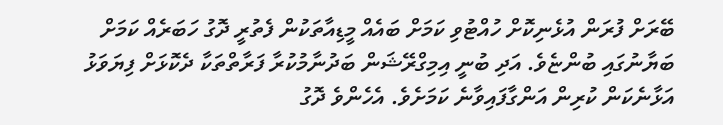ބޭރަށް ފުރަން އުޅެނިކޮށް ހުއްޓުވި ކަމަށް ބައެއް މީޑިއާތަކުން ފެތުރީ ދޮގު ހަބަރެއް ކަމަށް ބަޔާނުގައި ބުންޏެވެ. އަދި ބުނީ އިމިގްރޭޝަން ބަދުނާމުކުރާ ފަރާތްތަކާ ދެކޮޅަށް ފިޔަވަޅު އަޅާނެކަން ކުރިން އަންގާފައިވާނެ ކަމަށެވެ. އެހެންވެ ދޮގު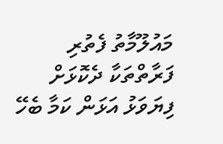މައުލޫމާތު ފެތުރި ފަރާތްތަކާ ދެކޮޅަށް ފިޔަވަޅު އަޅަން ކަމާ ބެހޭ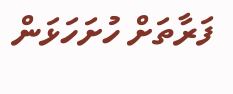ފަރާތަށް ހުށަހަޅަން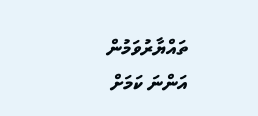ތައްޔާރުވަމުން އަންނަ ކަމަށް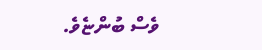ވެސް ބުންޏެވެ.